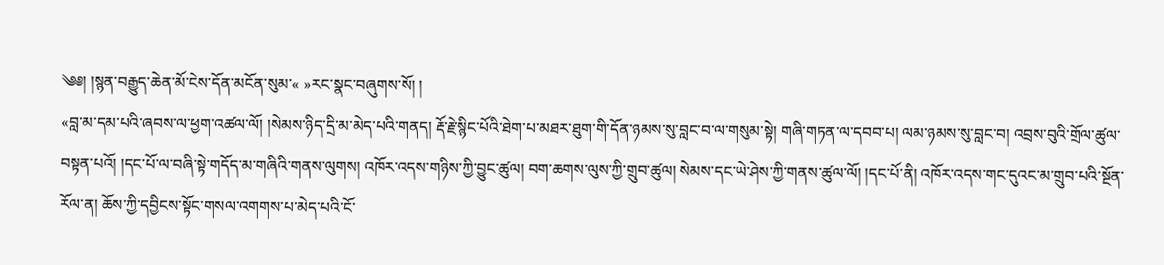༄༅། །སྙན་བརྒྱུད་ཆེན་མོ་ངེས་དོན་མངོན་སུམ་« »རང་སྣང་བཞུགས་སོ། །
«བླ་མ་དམ་པའི་ཞབས་ལ་ཕྱག་འཚལ་ལོ། །སེམས་ཉིད་དྲི་མ་མེད་པའི་གནད། རྡོ་རྗེ་སྙིང་པོའི་ཐེག་པ་མཐར་ཐུག་གི་དོན་ཉམས་སུ་བླང་བ་ལ་གསུམ་སྟེ། གཞི་གཏན་ལ་དབབ་པ། ལམ་ཉམས་སུ་བླང་བ། འབྲས་བུའི་གྲོལ་ཚུལ་བསྟན་པའོ། །དང་པོ་ལ་བཞི་སྟེ་གདོད་མ་གཞིའི་གནས་ལུགས། འཁོར་འདས་གཉིས་ཀྱི་བྱུང་ཚུལ། བག་ཆགས་ལུས་ཀྱི་གྲུབ་ཚུལ། སེམས་དང་ཡེ་ཤེས་ཀྱི་གནས་ཚུལ་ལོ། །དང་པོ་ནི། འཁོར་འདས་གང་དུའང་མ་གྲུབ་པའི་སྔོན་རོལ་ན། ཆོས་ཀྱི་དབྱིངས་སྟོང་གསལ་འགགས་པ་མེད་པའི་ངོ་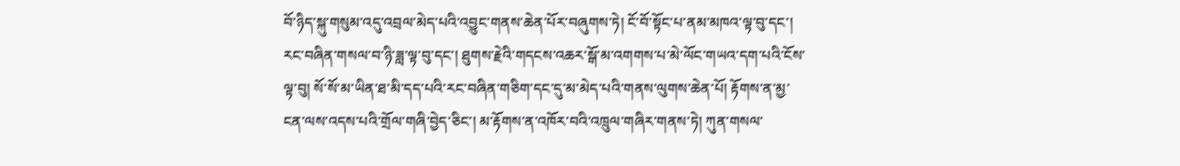བོ་ཉིད་སྐུ་གསུམ་འདུ་འབྲལ་མེད་པའི་འབྱུང་གནས་ཆེན་པོར་བཞུགས་ཏེ། ངོ་བོ་སྟོང་པ་ནམ་མཁའ་ལྟ་བུ་དང་། རང་བཞིན་གསལ་བ་ཉི་ཟླ་ལྟ་བུ་དང་། ཐུགས་རྗེའི་གདངས་འཆར་སྒོ་མ་འགགས་པ་མེ་ལོང་གཡའ་དག་པའི་ངོས་ལྟ་བུ། སོ་སོ་མ་ཡིན་ཐ་མི་དད་པའི་རང་བཞིན་གཅིག་དང་དུ་མ་མེད་པའི་གནས་ལུགས་ཆེན་པོ། རྟོགས་ན་མྱ་ངན་ལས་འདས་པའི་གྲོལ་གཞི་བྱེད་ཅིང་། མ་རྟོགས་ན་འཁོར་བའི་འཁྲུལ་གཞིར་གནས་ཏེ། ཀུན་གསལ་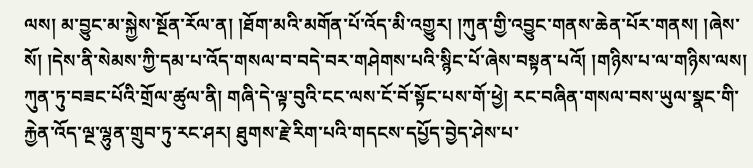ལས། མ་བྱུང་མ་སྐྱེས་སྔོན་རོལ་ན། །ཐོག་མའི་མགོན་པོ་འོད་མི་འགྱུར། །ཀུན་གྱི་འབྱུང་གནས་ཆེན་པོར་གནས། །ཞེས་སོ། །དེས་ནི་སེམས་ཀྱི་དམ་པ་འོད་གསལ་བ་བདེ་བར་གཤེགས་པའི་སྙིང་པོ་ཞེས་བསྟན་པའོ། །གཉིས་པ་ལ་གཉིས་ལས། ཀུན་ཏུ་བཟང་པོའི་གྲོལ་ཚུལ་ནི། གཞི་དེ་ལྟ་བུའི་ངང་ལས་ངོ་བོ་སྟོང་པས་གོ་ཕྱེ། རང་བཞིན་གསལ་བས་ཡུལ་སྣང་གི་རྐྱེན་འོད་ལྔ་ལྷུན་གྲུབ་ཏུ་རང་ཤར། ཐུགས་རྗེ་རིག་པའི་གདངས་དཔྱོད་བྱེད་ཤེས་པ་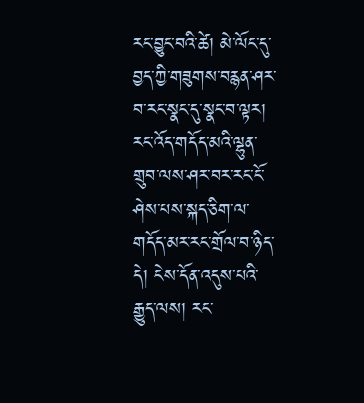རང་བྱུང་བའི་ཚེ། མེ་ལོང་དུ་བྱད་ཀྱི་གཟུགས་བརྙན་ཤར་བ་རང་སྣང་དུ་སྣང་བ་ལྟར། རང་འོད་གདོད་མའི་ལྷུན་གྲུབ་ལས་ཤར་བར་རང་ངོ་ཤེས་པས་སྐད་ཅིག་ལ་གདོད་མར་རང་གྲོལ་བ་ཉིད་དེ། ངེས་དོན་འདུས་པའི་རྒྱུད་ལས། རང་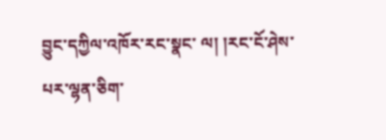བྱུང་དཀྱིལ་འཁོར་རང་སྣང་ ལ། །རང་ངོ་ཤེས་པར་ལྷན་ཅིག་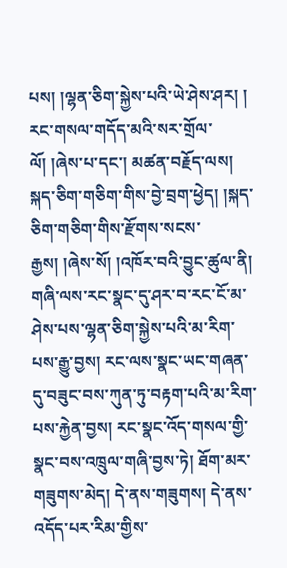པས། །ལྷན་ཅིག་སྐྱེས་པའི་ཡེ་ཤེས་ཤར། ། རང་གསལ་གདོད་མའི་སར་གྲོལ་ལོ། །ཞེས་པ་དང་། མཚན་བརྗོད་ལས། སྐད་ཅིག་གཅིག་གིས་བྱེ་བྲག་ཕྱེད། །སྐད་ཅིག་གཅིག་གིས་རྫོགས་སངས་རྒྱས། །ཞེས་སོ། །འཁོར་བའི་བྱུང་ཚུལ་ནི། གཞི་ལས་རང་སྣང་དུ་ཤར་བ་རང་ངོ་མ་ཤེས་པས་ལྷན་ཅིག་སྐྱེས་པའི་མ་རིག་པས་རྒྱུ་བྱས། རང་ལས་སྣང་ཡང་གཞན་དུ་བཟུང་བས་ཀུན་ཏུ་བརྟག་པའི་མ་རིག་པས་རྐྱེན་བྱས། རང་སྣང་འོད་གསལ་གྱི་སྣང་བས་འཁྲུལ་གཞི་བྱས་ཏེ། ཐོག་མར་གཟུགས་མེད། དེ་ནས་གཟུགས། དེ་ནས་འདོད་པར་རིམ་གྱིས་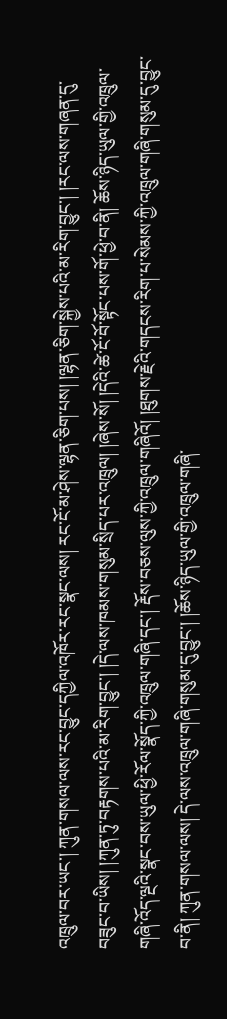འཁྲུལ་བར་ཡང་། ཀུན་གསལ་ལས་རང་བྱུང་དཀྱིལ་འཁོར་རང་སྣང་ལས། རང་ངོ་མ་ཤེས་ལྷན་ཅིག་པས། །ལྷན་ཅིག་སྐྱེས་པའི་མ་རིག་བྱུང་། །རང་ལས་གཞན་དུ་བཟུང་བ་ཡིས། །ཀུན་ཏུ་བརྟགས་པའི་མ་རིག་བྱུང་། །དེ་ལས་ཁམས་གསུམ་སྲིད་པར་འཁྲུལ། །ཞེས་སོ། །དེའི་ཚེ་ངོ་བོ་སྟོང་པས་གོ་ཕྱེ་བ་ནི། ཆོས་ཉིད་ཡུལ་གྱི་འཁྲུལ་གཞི་འོད་ལྔའི་སྣང་བས་ཡུལ་ཕྱི་རོལ་སྣོད་ཀྱི་འཁྲུལ་གཞི་དང་། རྡོས་བཅས་ལུས་ཀྱི་འཁྲུལ་གཞིའོ། །ཐུགས་རྗེའི་གདངས་རིག་པ་སེམས་ཀྱི་འཁྲུལ་གཞི་གསུམ་དུ་བྱུང་བ་ནི། ཀུན་གསལ་ལས། དེ་ལས་འཁྲུལ་གཞི་གསུམ་དུ་བྱུང་། །ཆོས་ཉིད་ཡུལ་གྱི་འཁྲུལ་གཞི་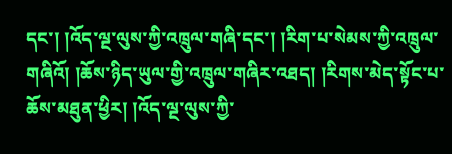དང་། །འོད་ལྔ་ལུས་ཀྱི་འཁྲུལ་གཞི་དང་། །རིག་པ་སེམས་ཀྱི་འཁྲུལ་གཞིའོ། །ཆོས་ཉིད་ཡུལ་གྱི་འཁྲུལ་གཞིར་འཐད། །རིགས་མེད་སྟོང་པ་ཆོས་མཐུན་ཕྱིར། །འོད་ལྔ་ལུས་ཀྱི་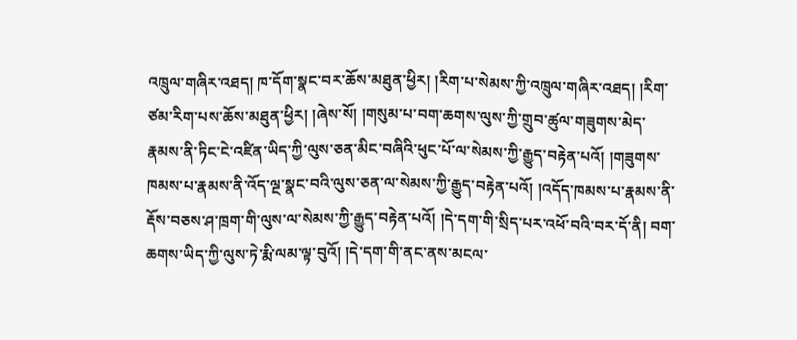འཁྲུལ་གཞིར་འཐད། ཁ་དོག་སྣང་བར་ཆོས་མཐུན་ཕྱིར། །རིག་པ་སེམས་ཀྱི་འཁྲུལ་གཞིར་འཐད། །རིག་ཙམ་རིག་པས་ཆོས་མཐུན་ཕྱིར། །ཞེས་སོ། །གསུམ་པ་བག་ཆགས་ལུས་ཀྱི་གྲུབ་ཚུལ་གཟུགས་མེད་རྣམས་ནི་ཏིང་ངེ་འཛིན་ཡིད་ཀྱི་ལུས་ཅན་མིང་བཞིའི་ཕུང་པོ་ལ་སེམས་ཀྱི་རྒྱུད་བརྟེན་པའོ། །གཟུགས་ཁམས་པ་རྣམས་ནི་འོད་ལྔ་སྣང་བའི་ལུས་ཅན་ལ་སེམས་ཀྱི་རྒྱུད་བརྟེན་པའོ། །འདོད་ཁམས་པ་རྣམས་ནི་རྡོས་བཅས་ཤ་ཁྲག་གི་ལུས་ལ་སེམས་ཀྱི་རྒྱུད་བརྟེན་པའོ། །དེ་དག་གི་སྲིད་པར་འཕོ་བའི་བར་དོ་ནི། བག་ཆགས་ཡིད་ཀྱི་ལུས་ཏེ་རྨི་ལམ་ལྟ་བུའོ། །དེ་དག་གི་ནང་ནས་མངལ་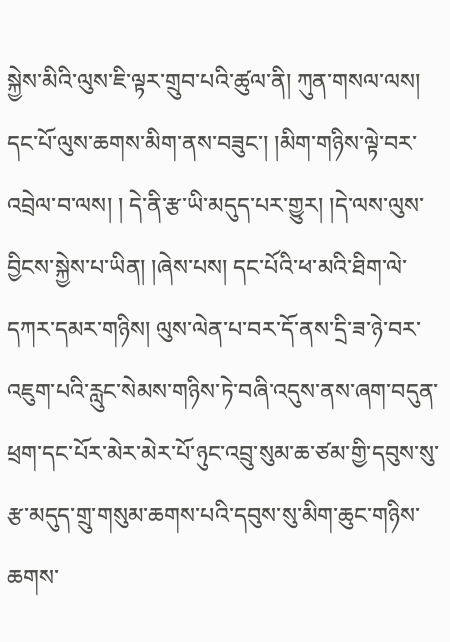སྐྱེས་མིའི་ལུས་ཇི་ལྟར་གྲུབ་པའི་ཚུལ་ནི། ཀུན་གསལ་ལས། དང་པོ་ལུས་ཆགས་མིག་ནས་བཟུང་། །མིག་གཉིས་ལྟེ་བར་འབྲེལ་བ་ལས། ། དེ་ནི་རྩ་ཡི་མདུད་པར་གྱུར། །དེ་ལས་ལུས་བྱིངས་སྐྱེས་པ་ཡིན། །ཞེས་པས། དང་པོའི་ཕ་མའི་ཐིག་ལེ་དཀར་དམར་གཉིས། ལུས་ལེན་པ་བར་དོ་ནས་དྲི་ཟ་ཉེ་བར་འཇུག་པའི་རླུང་སེམས་གཉིས་ཏེ་བཞི་འདུས་ནས་ཞག་བདུན་ཕྲག་དང་པོར་མེར་མེར་པོ་ཉུང་འབྲུ་སུམ་ཆ་ཙམ་གྱི་དབུས་སུ་རྩ་མདུད་གྲུ་གསུམ་ཆགས་པའི་དབུས་སུ་མིག་ཆུང་གཉིས་ཆགས་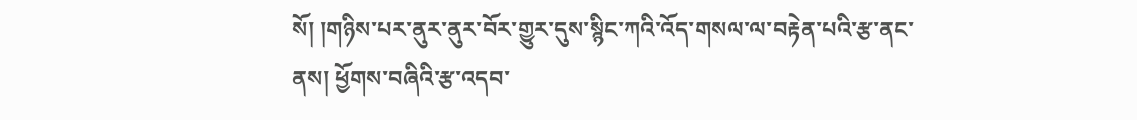སོ། །གཉིས་པར་ནུར་ནུར་བོར་གྱུར་དུས་སྙིང་ཀའི་འོད་གསལ་ལ་བརྟེན་པའི་རྩ་ནང་ནས། ཕྱོགས་བཞིའི་རྩ་འདབ་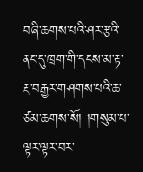བཞི་ཆགས་པའི་ཤར་རྩའི་ནང་དུ་ཁྲག་གི་དངས་མ་རྟ་རྔ་བརྒྱར་གཤགས་པའི་ཆ་ཙམ་ཆགས་སོ། །གསུམ་པ་ལྟར་ལྟར་བར་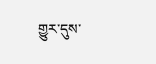གྱུར་དུས་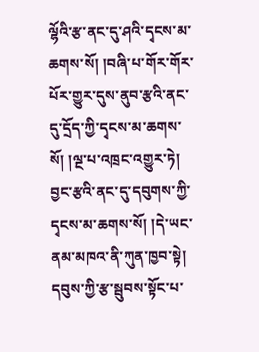ལྷོའི་རྩ་ནང་དུ་ཤའི་དྭངས་མ་ཆགས་སོ། །བཞི་པ་གོར་གོར་པོར་གྱུར་དུས་ནུབ་རྩའི་ནང་དུ་དྲོད་ཀྱི་དྭངས་མ་ཆགས་སོ། །ལྔ་པ་འཁྲང་འགྱུར་ཏེ། བྱང་རྩའི་ནང་དུ་དབུགས་ཀྱི་དྭངས་མ་ཆགས་སོ། །དེ་ཡང་ནམ་མཁའ་ནི་ཀུན་ཁྱབ་སྟེ། དབུས་ཀྱི་རྩ་སྦུབས་སྟོང་པ་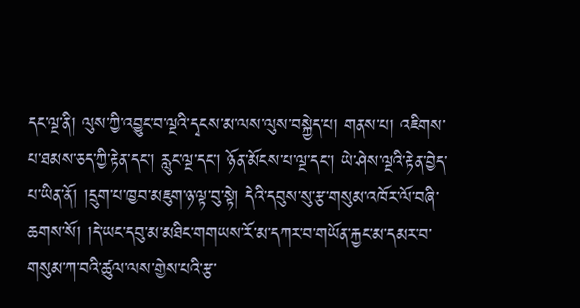དང་ལྔ་ནི། ལུས་ཀྱི་འབྱུང་བ་ལྔའི་དྭངས་མ་ལས་ལུས་བསྐྱེད་པ། གནས་པ། འཇིགས་པ་ཐམས་ཅད་ཀྱི་རྟེན་དང་། རླུང་ལྔ་དང་། ཉོན་མོངས་པ་ལྔ་དང་། ཡེ་ཤེས་ལྔའི་རྟེན་བྱེད་པ་ཡིན་ནོ། །དྲུག་པ་ཁྱབ་མཇུག་ཉ་ལྟ་བུ་སྟེ། དེའི་དབུས་སུ་རྩ་གསུམ་འཁོར་ལོ་བཞི་ཆགས་སོ། །དེ་ཡང་དབུ་མ་མཐིང་གགཡས་རོ་མ་དཀར་བ་གཡོན་རྐྱང་མ་དམར་བ་གསུམ་ཀ་བའི་ཚུལ་ལས་གྱེས་པའི་རྩ་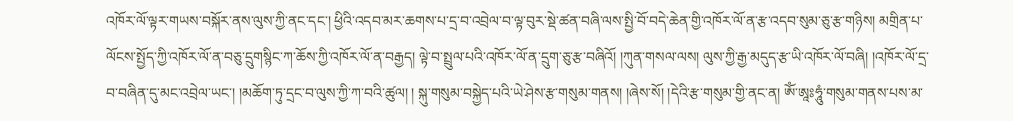འཁོར་ལོ་ལྟར་གཡས་བསྐོར་ནས་ལུས་ཀྱི་ནང་དང་། ཕྱིའི་འདབ་མར་ཆགས་པ་དྲ་བ་འབྲེལ་བ་ལྟ་བུར་སྡེ་ཚན་བཞི་ལས་སྤྱི་བོ་བདེ་ཆེན་གྱི་འཁོར་ལོ་ན་རྩ་འདབ་སུམ་ཅུ་རྩ་གཉིས། མགྲིན་པ་ལོངས་སྤྱོད་ཀྱི་འཁོར་ལོ་ན་བཅུ་དྲུགསྙིང་ཀ་ཆོས་ཀྱི་འཁོར་ལོ་ན་བརྒྱད། ལྟེ་བ་སྤྲུལ་པའི་འཁོར་ལོ་ན་དྲུག་ཅུ་རྩ་བཞིའོ། །ཀུན་གསལ་ལས། ལུས་ཀྱི་རྒྱ་མདུད་རྩ་ཡི་འཁོར་ལོ་བཞི། །འཁོར་ལོ་དྲ་བ་བཞིན་དུ་མང་འབྲེལ་ཡང་། །མཆོག་ཏུ་དྲང་བ་ལུས་ཀྱི་ཀ་བའི་ཚུལ། ། སྐུ་གསུམ་བསྐྱེད་པའི་ཡེ་ཤེས་རྩ་གསུམ་གནས། །ཞེས་སོ། །དེའི་རྩ་གསུམ་གྱི་ནང་ན། ཨོཾ་ཨཱཿཧཱུཾ་གསུམ་གནས་པས་མ་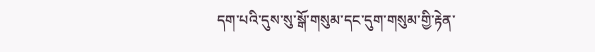དག་པའི་དུས་སུ་སྒོ་གསུམ་དང་དུག་གསུམ་གྱི་རྟེན་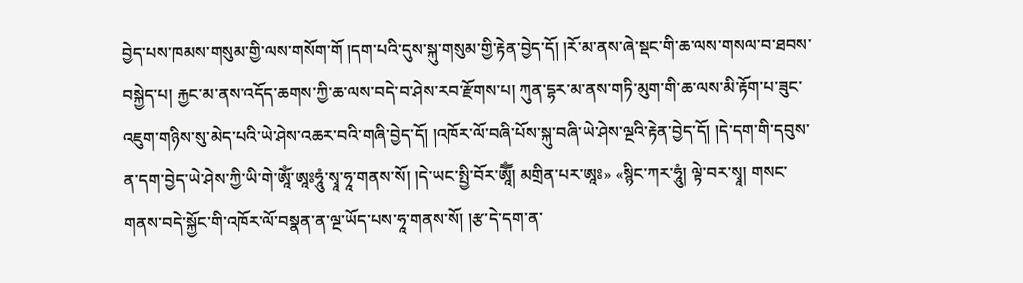བྱེད་པས་ཁམས་གསུམ་གྱི་ལས་གསོག་གོ །དག་པའི་དུས་སྐུ་གསུམ་གྱི་རྟེན་བྱེད་དོ། །རོ་མ་ནས་ཞེ་སྡང་གི་ཆ་ལས་གསལ་བ་ཐབས་བསྐྱེད་པ། རྐྱང་མ་ནས་འདོད་ཆགས་ཀྱི་ཆ་ལས་བདེ་བ་ཤེས་རབ་རྫོགས་པ། ཀུན་དྷར་མ་ནས་གཏི་མུག་གི་ཆ་ལས་མི་རྟོག་པ་ཟུང་འཇུག་གཉིས་སུ་མེད་པའི་ཡེ་ཤེས་འཆར་བའི་གཞི་བྱེད་དོ། །འཁོར་ལོ་བཞི་པོས་སྐུ་བཞི་ཡེ་ཤེས་ལྔའི་རྟེན་བྱེད་དོ། །དེ་དག་གི་དབུས་ན་དག་བྱེད་ཡེ་ཤེས་ཀྱི་ཡི་གེ་ཨཱོཾ་ཨཱཿཧཱུཾ་སྭཱ་ཧཱ་གནས་སོ། །དེ་ཡང་སྤྱི་བོར་ཨཱཽཾ། མགྲིན་པར་ཨཱཿ» «སྙིང་ཀར་ཧཱུཾ། ལྟེ་བར་སྭཱ། གསང་གནས་བདེ་སྐྱོང་གི་འཁོར་ལོ་བསྣན་ན་ལྔ་ཡོད་པས་ཧཱ་གནས་སོ། །རྩ་དེ་དག་ན་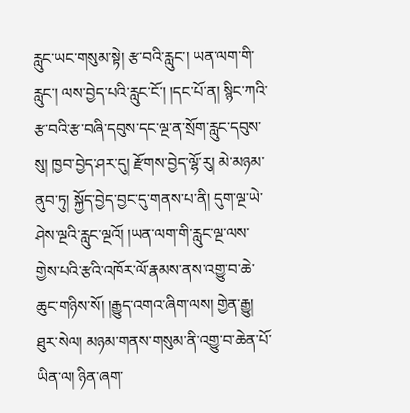རླུང་ཡང་གསུམ་སྟེ། རྩ་བའི་རླུང་། ཡན་ལག་གི་རླུང་། ལས་བྱེད་པའི་རླུང་ངོ་། །དང་པོ་ན། སྙིང་ཀའི་རྩ་བའི་རྩ་བཞི་དབུས་དང་ལྔ་ན་སྲོག་རླུང་དབུས་སུ། ཁྱབ་བྱེད་ཤར་དུ། རྫོགས་བྱེད་ལྷོ་རུ། མེ་མཉམ་ནུབ་ཏུ། སྐྱོད་བྱེད་བྱང་དུ་གནས་པ་ནི། དུག་ལྔ་ཡེ་ཤེས་ལྔའི་རླུང་ལྔའོ། །ཡན་ལག་གི་རླུང་ལྔ་ལས་གྱེས་པའི་རྩའི་འཁོར་ལོ་རྣམས་ནས་འགྱུ་བ་ཆེ་ཆུང་གཉིས་སོ། །རྒྱུད་འགའ་ཞིག་ལས། གྱེན་རྒྱུ། ཐུར་སེལ། མཉམ་གནས་གསུམ་ནི་འགྱུ་བ་ཆེན་པོ་ཡིན་ལ། ཉིན་ཞག་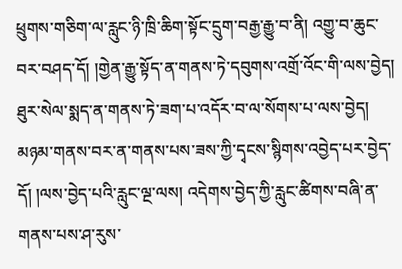ཕྲུགས་གཅིག་ལ་རླུང་ཉི་ཁྲི་ཆིག་སྟོང་དྲུག་བརྒྱ་རྒྱུ་བ་ནི། འགྱུ་བ་ཆུང་བར་བཤད་དོ། །གྱེན་རྒྱུ་སྟོད་ན་གནས་ཏེ་དབུགས་འགྲོ་འོང་གི་ལས་བྱེད། ཐུར་སེལ་སྨད་ན་གནས་ཏེ་ཟག་པ་འདོར་བ་ལ་སོགས་པ་ལས་བྱེད། མཉམ་གནས་བར་ན་གནས་པས་ཟས་ཀྱི་དྭངས་སྙིགས་འབྱེད་པར་བྱེད་དོ། །ལས་བྱེད་པའི་རླུང་ལྔ་ལས། འདེགས་བྱེད་ཀྱི་རླུང་ཚིགས་བཞི་ན་གནས་པས་ཤ་རུས་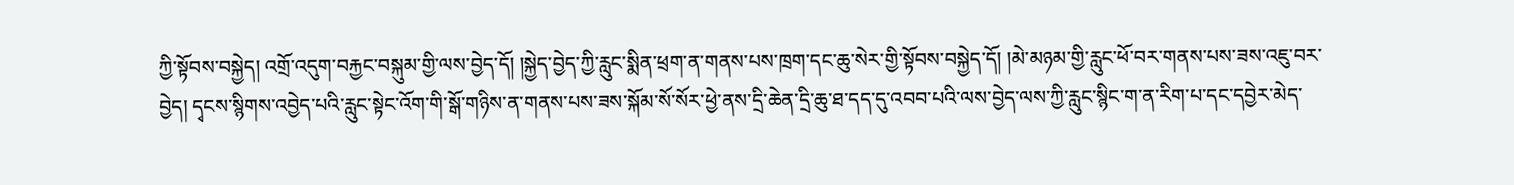ཀྱི་སྟོབས་བསྐྱེད། འགྲོ་འདུག་བརྐྱང་བསྐུམ་གྱི་ལས་བྱེད་དོ། །སྐྱེད་བྱེད་ཀྱི་རླུང་སྨིན་ཕྲག་ན་གནས་པས་ཁྲག་དང་ཆུ་སེར་གྱི་སྟོབས་བསྐྱེད་དོ། །མེ་མཉམ་གྱི་རླུང་ཕོ་བར་གནས་པས་ཟས་འཇུ་བར་བྱེད། དྭངས་སྙིགས་འབྱེད་པའི་རླུང་སྟེང་འོག་གི་སྒོ་གཉིས་ན་གནས་པས་ཟས་སྐོམ་སོ་སོར་ཕྱེ་ནས་དྲི་ཆེན་དྲི་ཆུ་ཐ་དད་དུ་འབབ་པའི་ལས་བྱེད་ལས་ཀྱི་རླུང་སྙིང་ག་ན་རིག་པ་དང་དབྱེར་མེད་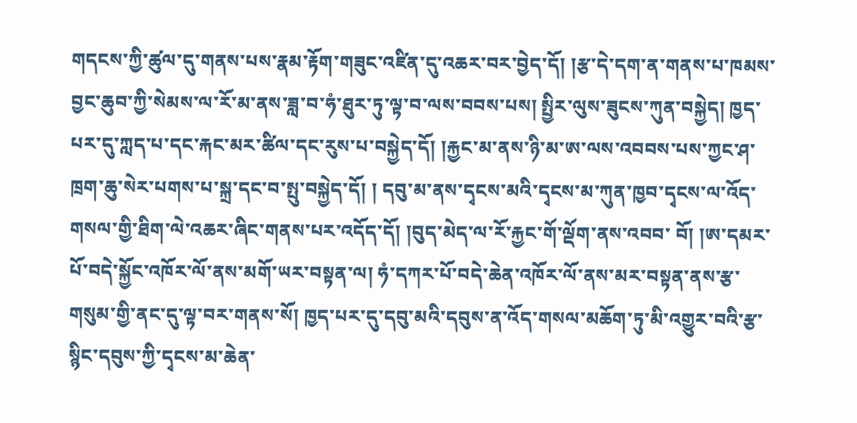གདངས་ཀྱི་ཚུལ་དུ་གནས་པས་རྣམ་རྟོག་གཟུང་འཛིན་དུ་འཆར་བར་བྱེད་དོ། །རྩ་དེ་དག་ན་གནས་པ་ཁམས་བྱང་ཆུབ་ཀྱི་སེམས་ལ་རོ་མ་ནས་ཟླ་བ་ཧཾ་ཐུར་ཏུ་ལྟ་བ་ལས་བབས་པས། སྤྱིར་ལུས་ཟུངས་ཀུན་བསྐྱེད། ཁྱད་པར་དུ་ཀླད་པ་དང་རྐང་མར་ཚིལ་དང་རུས་པ་བསྐྱེད་དོ། །རྐྱང་མ་ནས་ཉི་མ་ཨ་ལས་འབབས་པས་ཀྱང་ཤ་ཁྲག་ཆུ་སེར་པགས་པ་སྐྲ་དང་བ་སྤུ་བསྐྱེད་དོ། ། དབུ་མ་ནས་དྭངས་མའི་དྭངས་མ་ཀུན་ཁྱབ་དྭངས་ལ་འོད་གསལ་གྱི་ཐིག་ལེ་འཆར་ཞིང་གནས་པར་འདོད་དོ། །བུད་མེད་ལ་རོ་རྐྱང་གོ་ལྡོག་ནས་འབབ་ བོ། །ཨ་དམར་པོ་བདེ་སྐྱོང་འཁོར་ལོ་ནས་མགོ་ཡར་བསྟན་ལ། ཧཾ་དཀར་པོ་བདེ་ཆེན་འཁོར་ལོ་ནས་མར་བསྟན་ནས་རྩ་གསུམ་གྱི་ནང་དུ་ལྟ་བར་གནས་སོ། ཁྱད་པར་དུ་དབུ་མའི་དབུས་ན་འོད་གསལ་མཆོག་ཏུ་མི་འགྱུར་བའི་རྩ་སྙིང་དབུས་ཀྱི་དྭངས་མ་ཆེན་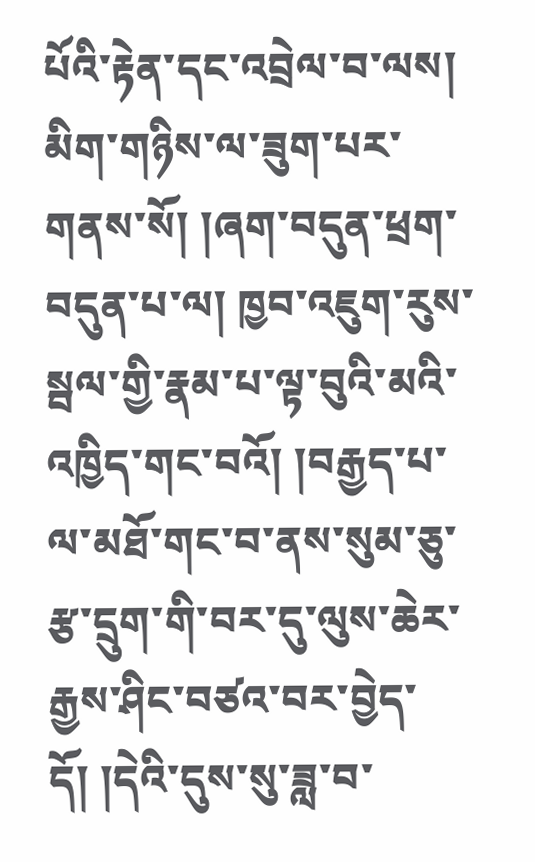པོའི་རྟེན་དང་འབྲེལ་བ་ལས། མིག་གཉིས་ལ་ཟུག་པར་གནས་སོ། །ཞག་བདུན་ཕྲག་བདུན་པ་ལ། ཁྱབ་འཇུག་རུས་སྦལ་གྱི་རྣམ་པ་ལྟ་བུའི་མའི་འཁྱིད་གང་བའོ། །བརྒྱད་པ་ལ་མཐོ་གང་བ་ནས་སུམ་ཅུ་རྩ་དྲུག་གི་བར་དུ་ལུས་ཆེར་རྒྱས་ཤིང་བཙའ་བར་བྱེད་དོ། །དེའི་དུས་སུ་ཟླ་བ་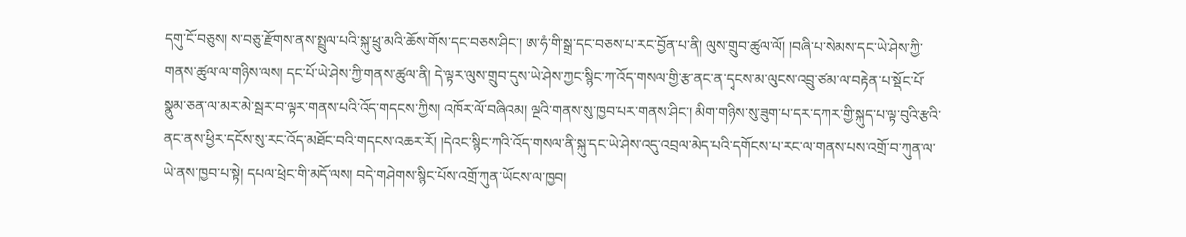དགུ་ངོ་བཅུས། ས་བཅུ་རྫོགས་ནས་སྤྲུལ་པའི་སྐུ་ཕྲུ་མའི་ཆོས་གོས་དང་བཅས་ཤིང་། ཨ་ཧཾ་གི་སྒྲ་དང་བཅས་པ་རང་བྱོན་པ་ནི། ལུས་གྲུབ་ཚུལ་ལོ། །བཞི་པ་སེམས་དང་ཡེ་ཤེས་ཀྱི་གནས་ཚུལ་ལ་གཉིས་ལས། དང་པོ་ཡེ་ཤེས་ཀྱི་གནས་ཚུལ་ནི། དེ་ལྟར་ལུས་གྲུབ་དུས་ཡེ་ཤེས་ཀྱང་སྙིང་ཀ་འོད་གསལ་གྱི་རྩ་ནང་ན་དྭངས་མ་ལུངས་འབྲུ་ཙམ་ལ་བརྟེན་པ་སྡོང་པོ་སྣུམ་ཅན་ལ་མར་མེ་སྦར་བ་ལྟར་གནས་པའི་འོད་གདངས་ཀྱིས། འཁོར་ལོ་བཞིའམ། ལྔའི་གནས་སུ་ཁྱབ་པར་གནས་ཤིང་། མིག་གཉིས་སུ་ཟུག་པ་དར་དཀར་གྱི་སྐུད་པ་ལྟ་བུའི་རྩའི་ནང་ནས་ཕྱིར་དངོས་སུ་རང་འོད་མཐོང་བའི་གདངས་འཆར་རོ། །དེའང་སྙིང་ཀའི་འོད་གསལ་ནི་སྐུ་དང་ཡེ་ཤེས་འདུ་འབྲལ་མེད་པའི་དགོངས་པ་རང་ལ་གནས་པས་འགྲོ་བ་ཀུན་ལ་ཡེ་ནས་ཁྱབ་པ་སྟེ། དཔལ་ཕྲེང་གི་མདོ་ལས། བདེ་གཤེགས་སྙིང་པོས་འགྲོ་ཀུན་ཡོངས་ལ་ཁྱབ།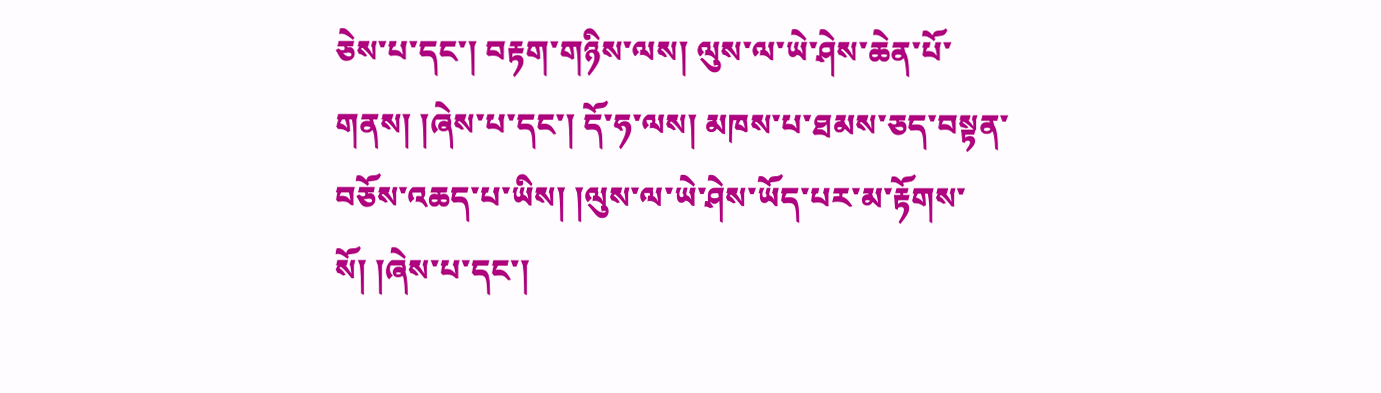ཅེས་པ་དང་། བརྟག་གཉིས་ལས། ལུས་ལ་ཡེ་ཤེས་ཆེན་པོ་གནས། །ཞེས་པ་དང་། དོ་ཧ་ལས། མཁས་པ་ཐམས་ཅད་བསྟན་བཅོས་འཆད་པ་ཡིས། །ལུས་ལ་ཡེ་ཤེས་ཡོད་པར་མ་རྟོགས་སོ། །ཞེས་པ་དང་།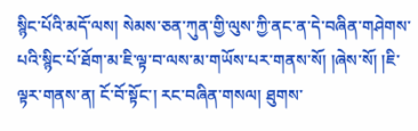སྙིང་པོའི་མདོ་ལས། སེམས་ཅན་ཀུན་གྱི་ལུས་ཀྱི་ནང་ན་དེ་བཞིན་གཤེགས་པའི་སྙིང་པོ་ཐོག་མ་ཇི་ལྟ་བ་ལས་མ་གཡོས་པར་གནས་སོ། །ཞེས་སོ། །ཇི་ལྟར་གནས་ན། ངོ་བོ་སྟོང་། རང་བཞིན་གསལ། ཐུགས་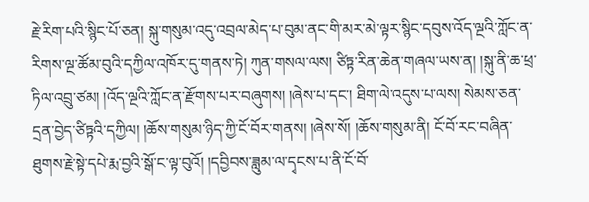རྗེ་རིག་པའི་སྙིང་པོ་ཅན། སྐུ་གསུམ་འདུ་འབྲལ་མེད་པ་བུམ་ནང་གི་མར་མེ་ལྟར་སྙིང་དབུས་འོད་ལྔའི་ཀློང་ན་རིགས་ལྔ་ཚོམ་བུའི་དཀྱིལ་འཁོར་དུ་གནས་ཏེ། ཀུན་གསལ་ལས། ཙིཏྟ་རིན་ཆེན་གཞལ་ཡས་ན། །སྐུ་ནི་ཆ་ཕྲ་ཏིལ་འབྲུ་ཙམ། །འོད་ལྔའི་ཀློང་ན་རྫོགས་པར་བཞུགས། །ཞེས་པ་དང་། ཐིག་ལེ་འདུས་པ་ལས། སེམས་ཅན་དྲན་བྱེད་ཙིཏྟའི་དཀྱིལ། །ཆོས་གསུམ་ཉིད་ཀྱི་ངོ་བོར་གནས། །ཞེས་སོ། །ཆོས་གསུམ་ནི། ངོ་བོ་རང་བཞིན་ཐུགས་རྗེ་སྟེ་དཔེ་རྨ་བྱའི་སྒོ་ང་ལྟ་བུའོ། །དབྱིབས་ཟླུམ་ལ་དྭངས་པ་ནི་ངོ་བོ་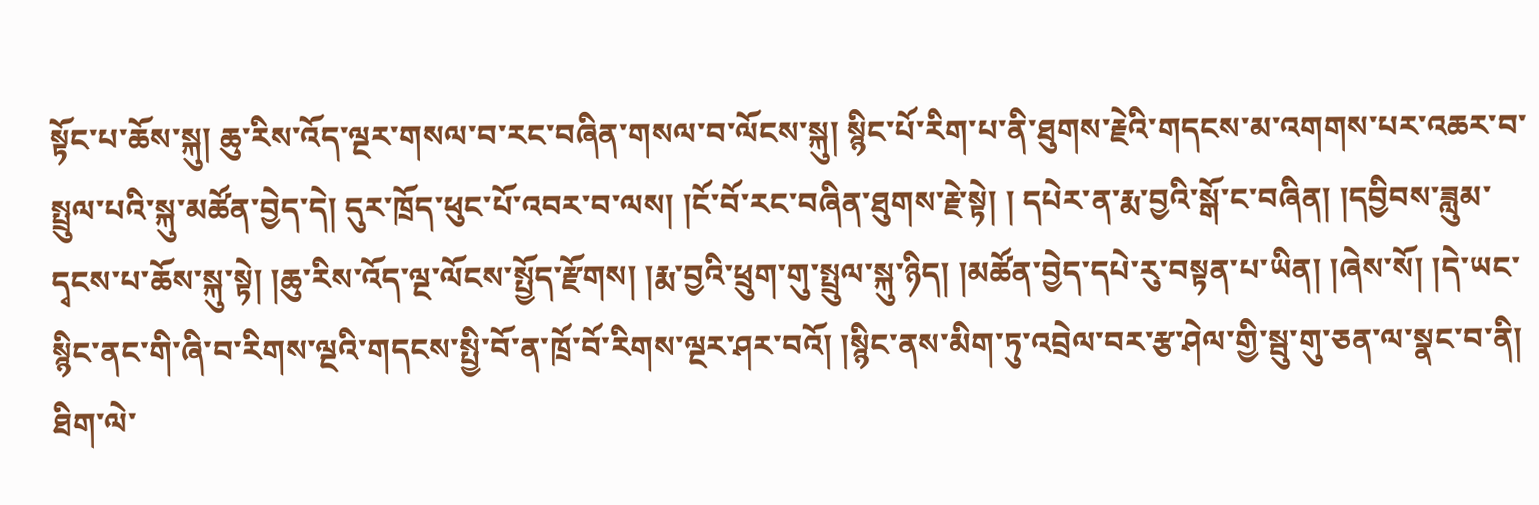སྟོང་པ་ཆོས་སྐུ། ཆུ་རིས་འོད་ལྔར་གསལ་བ་རང་བཞིན་གསལ་བ་ལོངས་སྐུ། སྙིང་པོ་རིག་པ་ནི་ཐུགས་རྗེའི་གདངས་མ་འགགས་པར་འཆར་བ་སྤྲུལ་པའི་སྐུ་མཚོན་བྱེད་དེ། དུར་ཁྲོད་ཕུང་པོ་འབར་བ་ལས། །ངོ་བོ་རང་བཞིན་ཐུགས་རྗེ་སྟེ། ། དཔེར་ན་རྨ་བྱའི་སྒོ་ང་བཞིན། །དབྱིབས་ཟླུམ་དྭངས་པ་ཆོས་སྐུ་སྟེ། །ཆུ་རིས་འོད་ལྔ་ལོངས་སྤྱོད་རྫོགས། །རྨ་བྱའི་ཕྲུག་གུ་སྤྲུལ་སྐུ་ཉིད། །མཚོན་བྱེད་དཔེ་རུ་བསྟན་པ་ཡིན། །ཞེས་སོ། །དེ་ཡང་སྙིང་ནང་གི་ཞི་བ་རིགས་ལྔའི་གདངས་སྤྱི་བོ་ན་ཁྲོ་བོ་རིགས་ལྔར་ཤར་བའོ། །སྙིང་ནས་མིག་ཏུ་འབྲེལ་བར་རྩ་ཤེལ་གྱི་སྦུ་གུ་ཅན་ལ་སྣང་བ་ནི། ཐིག་ལེ་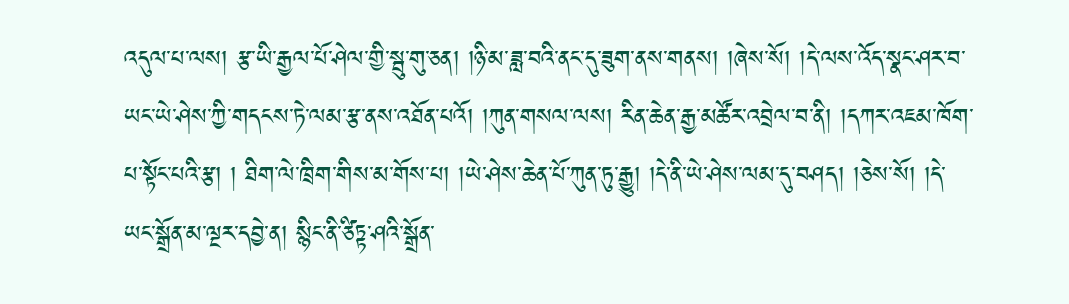འདུལ་པ་ལས། རྩ་ཡི་རྒྱལ་པོ་ཤེལ་གྱི་སྦུ་གུ་ཅན། །ཉི་མ་ཟླ་བའི་ནང་དུ་ཟུག་ནས་གནས། །ཞེས་སོ། །དེ་ལས་འོད་སྣང་ཤར་བ་ཡང་ཡེ་ཤེས་ཀྱི་གདངས་ཏེ་ལམ་རྩ་ནས་འཐོན་པའོ། །ཀུན་གསལ་ལས། རིན་ཆེན་རྒྱ་མཚོར་འབྲེལ་བ་ནི། །དཀར་འཇམ་ཁོག་པ་སྟོང་པའི་རྩ། ། ཐིག་ལེ་ཁྲིག་གིས་མ་གོས་པ། །ཡེ་ཤེས་ཆེན་པོ་ཀུན་ཏུ་རྒྱུ། །དེ་ནི་ཡེ་ཤེས་ལམ་དུ་བཤད། །ཅེས་སོ། །དེ་ཡང་སྒྲོན་མ་ལྔར་དབྱེ་ན། སྙིང་ནི་ཙིཏྟ་ཤའི་སྒྲོན་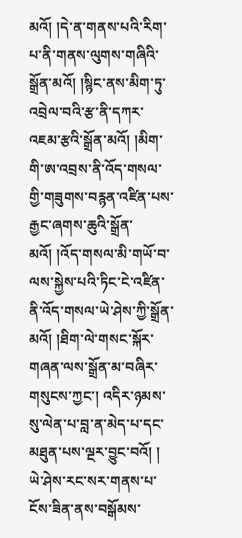མའོ། །དེ་ན་གནས་པའི་རིག་པ་ནི་གནས་ལུགས་གཞིའི་སྒྲོན་མའོ། །སྙིང་ནས་མིག་ཏུ་འབྲེལ་བའི་རྩ་ནི་དཀར་འཇམ་རྩའི་སྒྲོན་མའོ། །མིག་གི་ཨ་འབྲས་ནི་འོད་གསལ་གྱི་གཟུགས་བརྙན་འཛིན་པས་རྒྱང་ཞགས་ཆུའི་སྒྲོན་མའོ། །འོད་གསལ་མི་གཡོ་བ་ལས་སྐྱེས་པའི་ཏིང་ངེ་འཛིན་ནི་འོད་གསལ་ཡེ་ཤེས་ཀྱི་སྒྲོན་མའོ། །ཐིག་ལེ་གསང་སྐོར་གཞན་ལས་སྒྲོན་མ་བཞིར་གསུངས་ཀྱང་། འདིར་ཉམས་སུ་ལེན་པ་བླ་ན་མེད་པ་དང་མཐུན་པས་ལྔར་བྱུང་བའོ། ། ཡེ་ཤེས་རང་སར་གནས་པ་ངོས་ཟིན་ནས་བསྒོམས་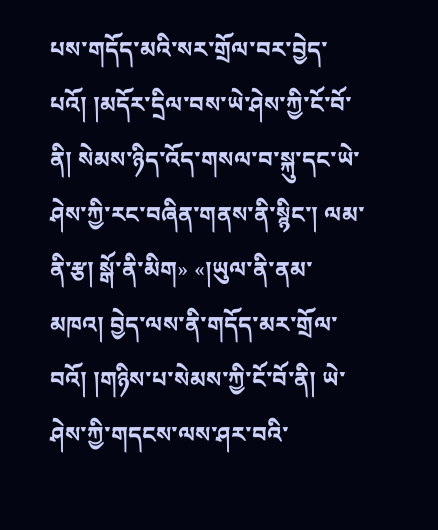པས་གདོད་མའི་སར་གྲོལ་བར་བྱེད་པའོ། །མདོར་དྲིལ་བས་ཡེ་ཤེས་ཀྱི་ངོ་བོ་ནི། སེམས་ཉིད་འོད་གསལ་བ་སྐུ་དང་ཡེ་ཤེས་ཀྱི་རང་བཞིན་གནས་ནི་སྙིང་། ལམ་ནི་རྩ། སྒོ་ནི་མིག» «།ཡུལ་ནི་ནམ་མཁའ། བྱེད་ལས་ནི་གདོད་མར་གྲོལ་བའོ། །གཉིས་པ་སེམས་ཀྱི་ངོ་བོ་ནི། ཡེ་ཤེས་ཀྱི་གདངས་ལས་ཤར་བའི་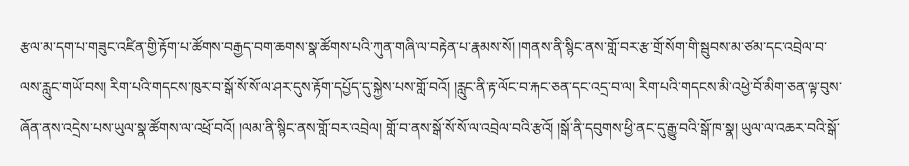རྩལ་མ་དག་པ་གཟུང་འཛིན་གྱི་རྟོག་པ་ཚོགས་བརྒྱད་བག་ཆགས་སྣ་ཚོགས་པའི་ཀུན་གཞི་ལ་བརྟེན་པ་རྣམས་སོ། །གནས་ནི་སྙིང་ནས་གློ་བར་རྩ་གྲོ་སོག་གི་སྦུབས་མ་ཙམ་དང་འབྲེལ་བ་ལས་རླུང་གཡོ་བས། རིག་པའི་གདངས་ཁུར་བ་སྒོ་སོ་སོ་ལ་ཤར་དུས་རྟོག་དཔྱོད་དུ་སྐྱེས་པས་གློ་བའོ། །རླུང་ནི་རྟ་ལོང་བ་རྐང་ཅན་དང་འདྲ་བ་ལ། རིག་པའི་གདངས་མི་འཕྱེ་བོ་མིག་ཅན་ལྟ་བུས་ཞོན་ནས་འདྲེས་པས་ཡུལ་སྣ་ཚོགས་ལ་འཕྲོ་བའོ། །ལམ་ནི་སྙིང་ནས་གློ་བར་འབྲེལ། གློ་བ་ནས་སྒོ་སོ་སོ་ལ་འབྲེལ་བའི་རྩའོ། །སྒོ་ནི་དབུགས་ཕྱི་ནང་དུ་རྒྱུ་བའི་སྒོ་ཁ་སྣ། ཡུལ་ལ་འཆར་བའི་སྒོ་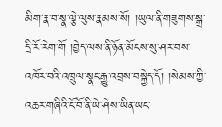མིག་རྣ་བ་སྣ་ལྕེ་ལུས་རྣམས་སོ། །ཡུལ་ནི་གཟུགས་སྒྲ་དྲི་རོ་རེག་གོ །བྱེད་ལས་ནི་ཉོན་མོངས་སུ་ཤར་བས་འཁོར་བའི་འཁྲུལ་སྣང་རྒྱུ་འབྲས་བསྐྱེད་དོ། །སེམས་ཀྱི་འཆར་གཞིའི་ངོ་བོ་ནི་ཡེ་ཤེས་ཡིན་ཡང་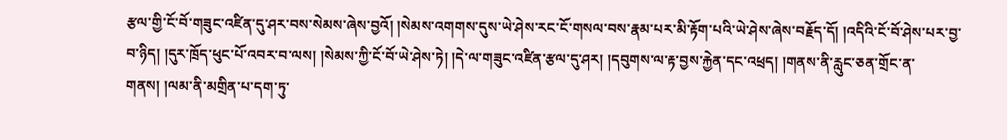རྩལ་གྱི་ངོ་བོ་གཟུང་འཛིན་དུ་ཤར་བས་སེམས་ཞེས་བྱའོ། །སེམས་འགགས་དུས་ཡེ་ཤེས་རང་ངོ་གསལ་བས་རྣམ་པར་མི་རྟོག་པའི་ཡེ་ཤེས་ཞེས་བརྗོད་དོ། །འདིའི་ངོ་བོ་ཤེས་པར་བྱ་བ་ཉིད། །དུར་ཁྲོད་ཕུང་པོ་འབར་བ་ལས། །སེམས་ཀྱི་ངོ་བོ་ཡེ་ཤེས་ཏེ། །དེ་ལ་གཟུང་འཛིན་རྩལ་དུ་ཤར། །དབུགས་ལ་རྟ་བྱས་རྐྱེན་དང་འཕྲད། །གནས་ནི་རླུང་ཅན་གྲོང་ན་གནས། །ལམ་ནི་མགྲིན་པ་དག་ཏུ་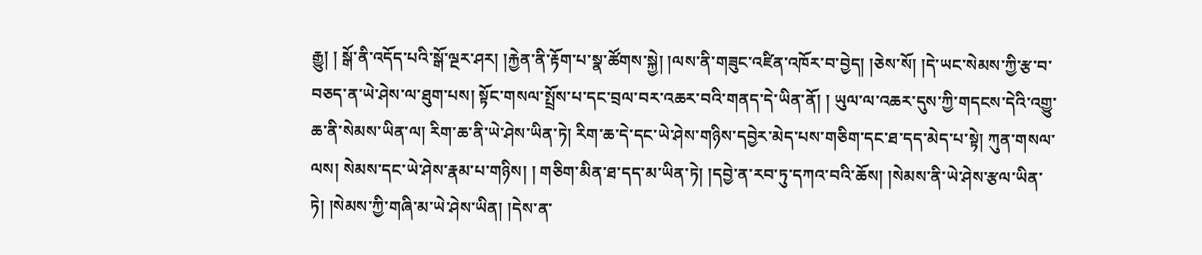རྒྱུ། ། སྒོ་ནི་འདོད་པའི་སྒོ་ལྔར་ཤར། །རྐྱེན་ནི་རྟོག་པ་སྣ་ཚོགས་སྐྱེ། །ལས་ནི་གཟུང་འཛིན་འཁོར་བ་བྱེད། །ཅེས་སོ། །དེ་ཡང་སེམས་ཀྱི་རྩ་བ་བཅད་ན་ཡེ་ཤེས་ལ་ཐུག་པས། སྟོང་གསལ་སྤྲོས་པ་དང་བྲལ་བར་འཆར་བའི་གནད་དེ་ཡིན་ནོ། ། ཡུལ་ལ་འཆར་དུས་ཀྱི་གདངས་དེའི་འགྱུ་ཆ་ནི་སེམས་ཡིན་ལ། རིག་ཆ་ནི་ཡེ་ཤེས་ཡིན་ཏེ། རིག་ཆ་དེ་དང་ཡེ་ཤེས་གཉིས་དབྱེར་མེད་པས་གཅིག་དང་ཐ་དད་མེད་པ་སྟེ། ཀུན་གསལ་ལས། སེམས་དང་ཡེ་ཤེས་རྣམ་པ་གཉིས། ། གཅིག་མིན་ཐ་དད་མ་ཡིན་ཏེ། །དབྱེ་ན་རབ་ཏུ་དཀའ་བའི་ཆོས། །སེམས་ནི་ཡེ་ཤེས་རྩལ་ཡིན་ཏེ། །སེམས་ཀྱི་གཞི་མ་ཡེ་ཤེས་ཡིན། །དེས་ན་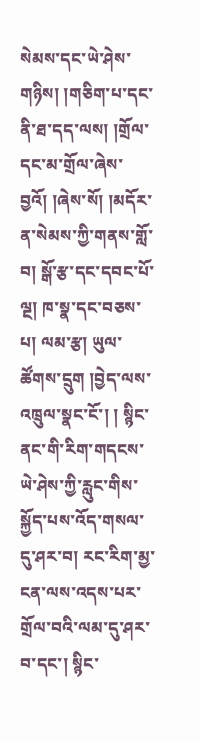སེམས་དང་ཡེ་ཤེས་གཉིས། །གཅིག་པ་དང་ནི་ཐ་དད་ལས། །གྲོལ་དང་མ་གྲོལ་ཞེས་ བྱའོ། །ཞེས་སོ། །མདོར་ན་སེམས་ཀྱི་གནས་གློ་བ། སྒོ་རྩ་དང་དབང་པོ་ལྔ། ཁ་སྣ་དང་བཅས་པ། ལམ་རྩ། ཡུལ་ཚོགས་དྲུག །བྱེད་ལས་འཁྲུལ་སྣང་ངོ་། ། སྙིང་ནང་གི་རིག་གདངས་ཡེ་ཤེས་ཀྱི་རླུང་གིས་སྐྱོད་པས་འོད་གསལ་དུ་ཤར་བ། རང་རིག་མྱ་ངན་ལས་འདས་པར་གྲོལ་བའི་ལམ་དུ་ཤར་བ་དང་། སྙིང་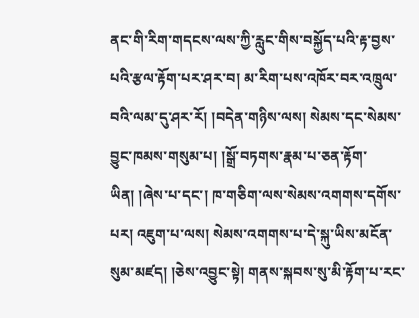ནང་གི་རིག་གདངས་ལས་ཀྱི་རླུང་གིས་བསྐྱོད་པའི་རྟ་བྱས་པའི་རྩལ་རྟོག་པར་ཤར་བ། མ་རིག་པས་འཁོར་བར་འཁྲུལ་བའི་ལམ་དུ་ཤར་རོ། །བདེན་གཉིས་ལས། སེམས་དང་སེམས་བྱུང་ཁམས་གསུམ་པ། །སྒྲོ་བཏགས་རྣམ་པ་ཅན་རྟོག་ཡིན། །ཞེས་པ་དང་། ཁ་གཅིག་ལས་སེམས་འགགས་དགོས་པར། འཇུག་པ་ལས། སེམས་འགགས་པ་དེ་སྐུ་ཡིས་མངོན་སུམ་མཛད། །ཅེས་འབྱུང་སྟེ། གནས་སྐབས་སུ་མི་རྟོག་པ་རང་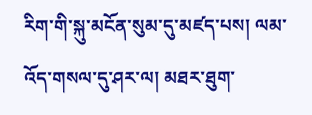རིག་གི་སྐུ་མངོན་སུམ་དུ་མཛད་པས། ལམ་འོད་གསལ་དུ་ཤར་ལ། མཐར་ཐུག་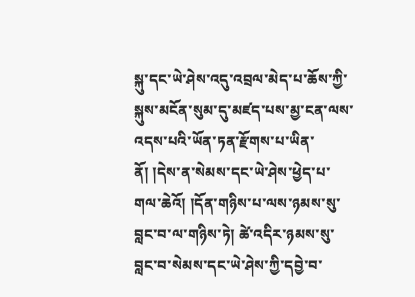སྐུ་དང་ཡེ་ཤེས་འདུ་འབྲལ་མེད་པ་ཆོས་ཀྱི་སྐུས་མངོན་སུམ་དུ་མཛད་པས་མྱ་ངན་ལས་འདས་པའི་ཡོན་ཏན་རྫོགས་པ་ཡིན་ནོ། །དེས་ན་སེམས་དང་ཡེ་ཤེས་ཕྱེད་པ་གལ་ཆེའོ། །དོན་གཉིས་པ་ལས་ཉམས་སུ་བླང་བ་ལ་གཉིས་ཏེ། ཚེ་འདིར་ཉམས་སུ་བླང་བ་སེམས་དང་ཡེ་ཤེས་ཀྱི་དབྱེ་བ་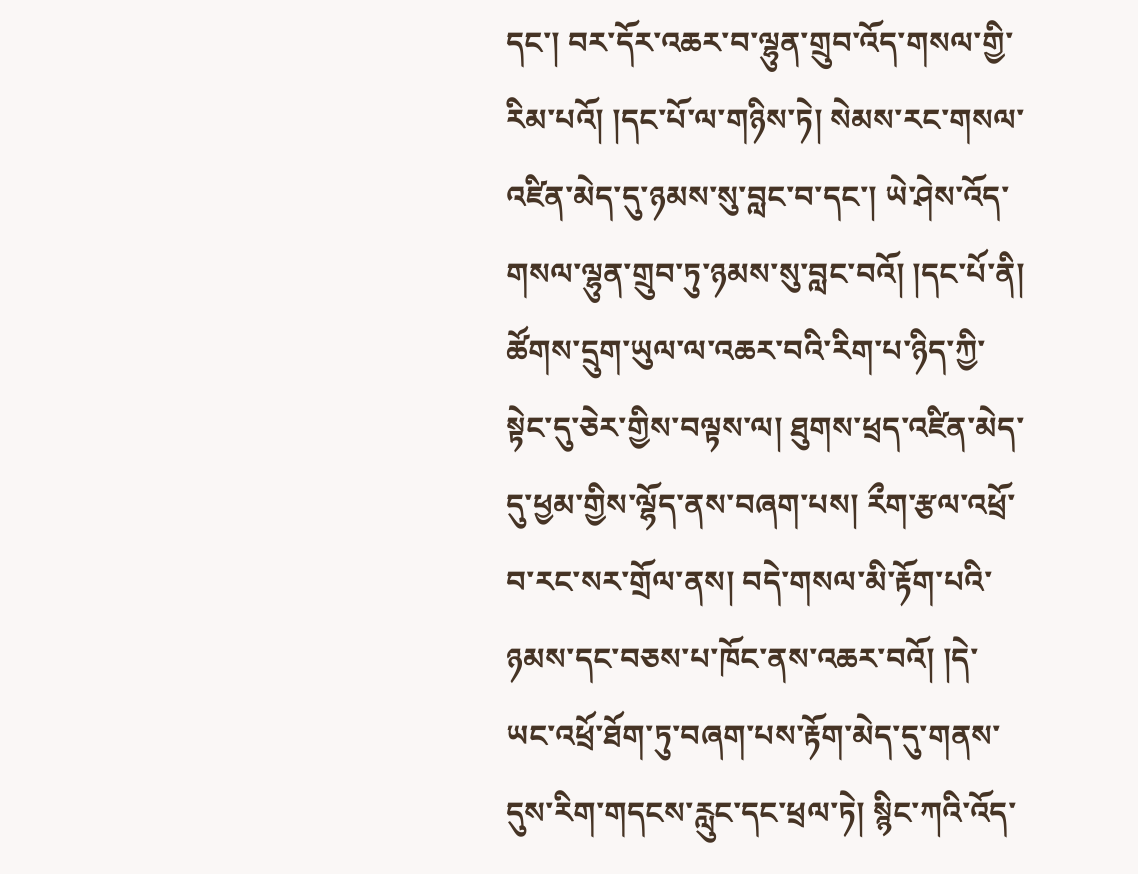དང་། བར་དོར་འཆར་བ་ལྷུན་གྲུབ་འོད་གསལ་གྱི་རིམ་པའོ། །དང་པོ་ལ་གཉིས་ཏེ། སེམས་རང་གསལ་འཛིན་མེད་དུ་ཉམས་སུ་བླང་བ་དང་། ཡེ་ཤེས་འོད་གསལ་ལྷུན་གྲུབ་ཏུ་ཉམས་སུ་བླང་བའོ། །དང་པོ་ནི། ཚོགས་དྲུག་ཡུལ་ལ་འཆར་བའི་རིག་པ་ཉིད་ཀྱི་སྟེང་དུ་ཅེར་གྱིས་བལྟས་ལ། ཐུགས་ཕྲད་འཛིན་མེད་དུ་ཕྱམ་གྱིས་ལྷོད་ནས་བཞག་པས། རྀག་རྩལ་འཕྲོ་བ་རང་སར་གྲོལ་ནས། བདེ་གསལ་མི་རྟོག་པའི་ཉམས་དང་བཅས་པ་ཁོང་ནས་འཆར་བའོ། །དེ་ཡང་འཕྲོ་ཐོག་ཏུ་བཞག་པས་རྟོག་མེད་དུ་གནས་དུས་རིག་གདངས་རླུང་དང་ཕྲལ་ཏེ། སྙིང་ཀའི་འོད་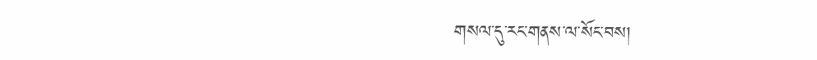གསལ་དུ་རང་གནས་ལ་སོང་བས།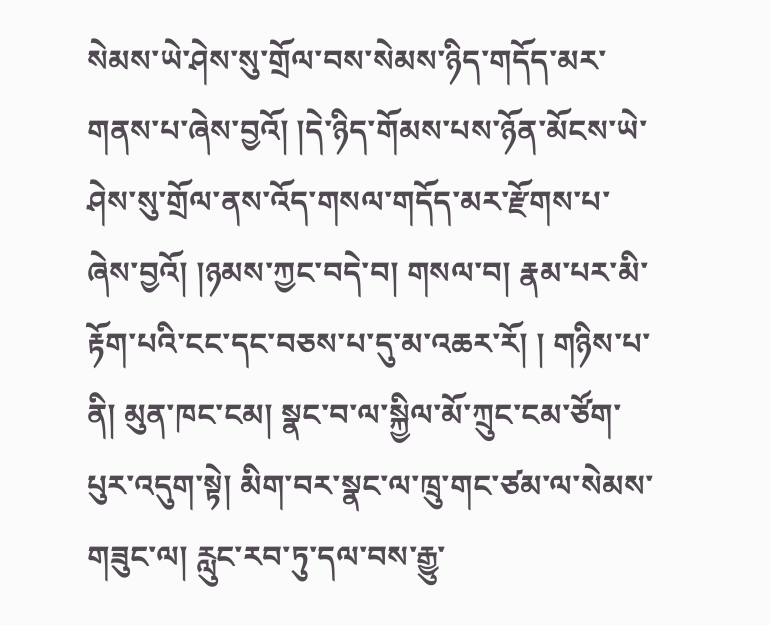སེམས་ཡེ་ཤེས་སུ་གྲོལ་བས་སེམས་ཉིད་གདོད་མར་གནས་པ་ཞེས་བྱའོ། །དེ་ཉིད་གོམས་པས་ཉོན་མོངས་ཡེ་ཤེས་སུ་གྲོལ་ནས་འོད་གསལ་གདོད་མར་རྫོགས་པ་ཞེས་བྱའོ། །ཉམས་ཀྱང་བདེ་བ། གསལ་བ། རྣམ་པར་མི་རྟོག་པའི་ངང་དང་བཅས་པ་དུ་མ་འཆར་རོ། ། གཉིས་པ་ནི། མུན་ཁང་ངམ། སྣང་བ་ལ་སྐྱིལ་མོ་ཀྲུང་ངམ་ཙོག་པུར་འདུག་སྟེ། མིག་བར་སྣང་ལ་ཁྲུ་གང་ཙམ་ལ་སེམས་གཟུང་ལ། རླུང་རབ་ཏུ་དལ་བས་རྒྱུ་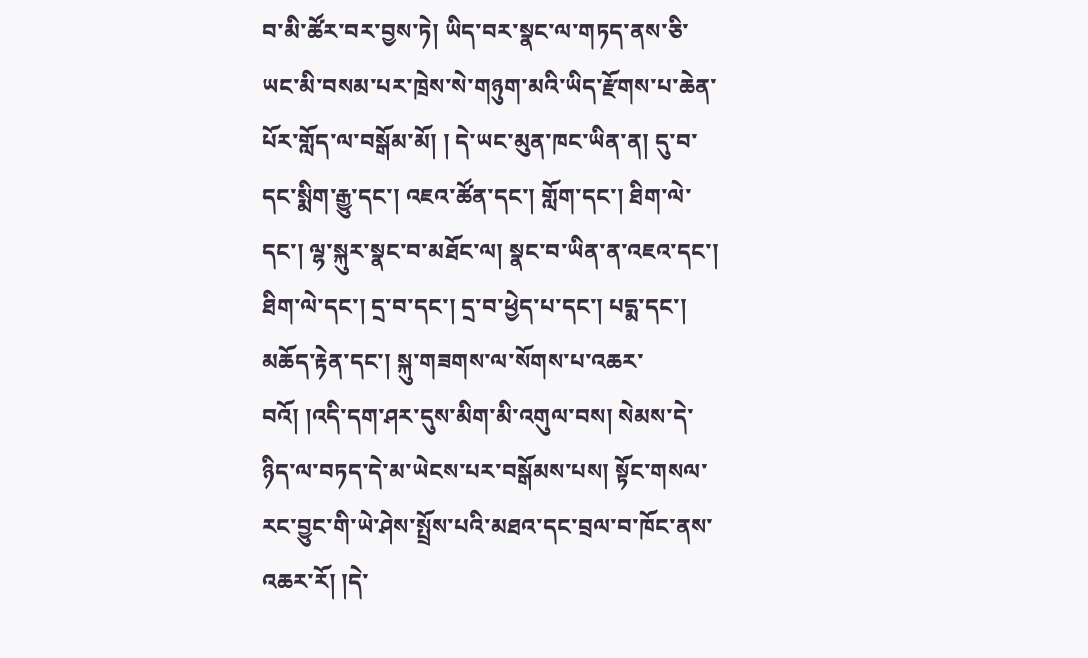བ་མི་ཚོར་བར་བྱས་ཏེ། ཡིད་བར་སྣང་ལ་གཏད་ནས་ཅི་ཡང་མི་བསམ་པར་ཁྲེས་སེ་གཉུག་མའི་ཡིད་རྫོགས་པ་ཆེན་པོར་གློད་ལ་བསྒོམ་མོ། ། དེ་ཡང་མུན་ཁང་ཡིན་ན། དུ་བ་དང་སྨིག་རྒྱུ་དང་། འཇའ་ཚོན་དང་། གློག་དང་། ཐིག་ལེ་དང་། ལྷ་སྐུར་སྣང་བ་མཐོང་ལ། སྣང་བ་ཡིན་ན་འཇའ་དང་། ཐིག་ལེ་དང་། དྲ་བ་དང་། དྲ་བ་ཕྱེད་པ་དང་། པདྨ་དང་། མཆོད་རྟེན་དང་། སྐུ་གཟགས་ལ་སོགས་པ་འཆར་བའོ། །འདི་དག་ཤར་དུས་མིག་མི་འགུལ་བས། སེམས་དེ་ཉིད་ལ་བཏད་དེ་མ་ཡེངས་པར་བསྒོམས་པས། སྟོང་གསལ་རང་བྱུང་གི་ཡེ་ཤེས་སྤྲོས་པའི་མཐའ་དང་བྲལ་བ་ཁོང་ནས་འཆར་རོ། །དེ་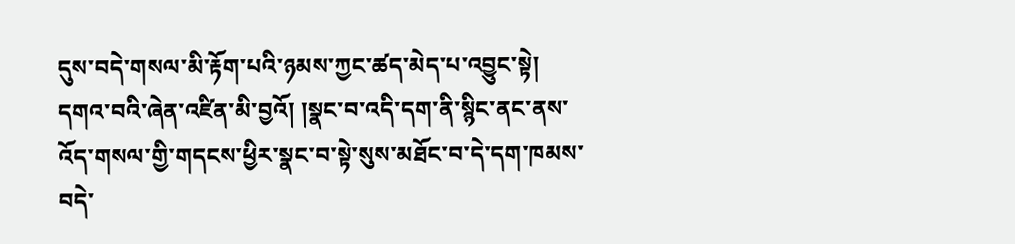དུས་བདེ་གསལ་མི་རྟོག་པའི་ཉམས་ཀྱང་ཚད་མེད་པ་འབྱུང་སྟེ། དགའ་བའི་ཞེན་འཛིན་མི་བྱའོ། །སྣང་བ་འདི་དག་ནི་སྙིང་ནང་ནས་འོད་གསལ་གྱི་གདངས་ཕྱིར་སྣང་བ་སྟེ་སུས་མཐོང་བ་དེ་དག་ཁམས་བདེ་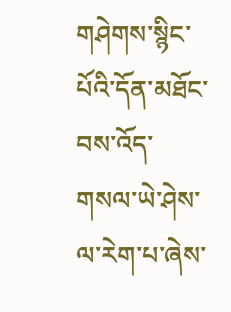གཤེགས་སྙིང་པོའི་དོན་མཐོང་བས་འོད་གསལ་ཡེ་ཤེས་ལ་རེག་པ་ཞེས་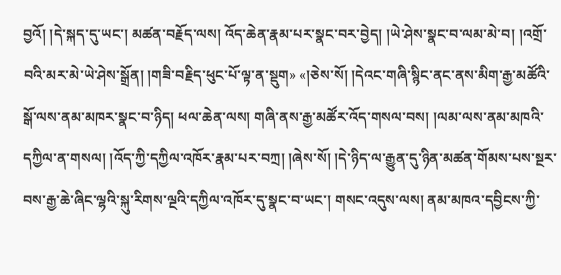བྱའོ། །དེ་སྐད་དུ་ཡང་། མཚན་བརྗོད་ལས། འོད་ཆེན་རྣམ་པར་སྣང་བར་བྱེད། །ཡེ་ཤེས་སྣང་བ་ལམ་མེ་བ། །འགྲོ་བའི་མར་མེ་ཡེ་ཤེས་སྒྲོན། །གཟི་བརྗིད་ཕུང་པོ་ལྟ་ན་སྡུག» «།ཅེས་སོ། །དེའང་གཞི་སྙིང་ནང་ནས་མིག་རྒྱ་མཚོའི་སྒོ་ལས་ནམ་མཁར་སྣང་བ་ཉིད། ཕལ་ཆེན་ལས། གཞི་ནས་རྒྱ་མཚོར་འོད་གསལ་བས། །ལམ་ལས་ནམ་མཁའི་དཀྱིལ་ན་གསལ། །འོད་ཀྱི་དཀྱིལ་འཁོར་རྣམ་པར་བཀྲ། །ཞེས་སོ། །དེ་ཉིད་ལ་རྒྱུན་དུ་ཉིན་མཚན་གོམས་པས་སྔར་བས་རྒྱ་ཆེ་ཞིང་ལྷའི་སྐུ་རིགས་ལྔའི་དཀྱིལ་འཁོར་དུ་སྣང་བ་ཡང་། གསང་འདུས་ལས། ནམ་མཁའ་དབྱིངས་ཀྱི་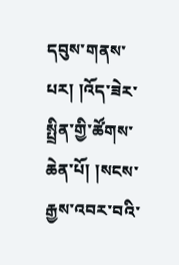དབུས་གནས་པར། །འོད་ཟེར་སྤྲིན་གྱི་ཚོགས་ཆེན་པོ། །སངས་རྒྱས་འབར་བའི་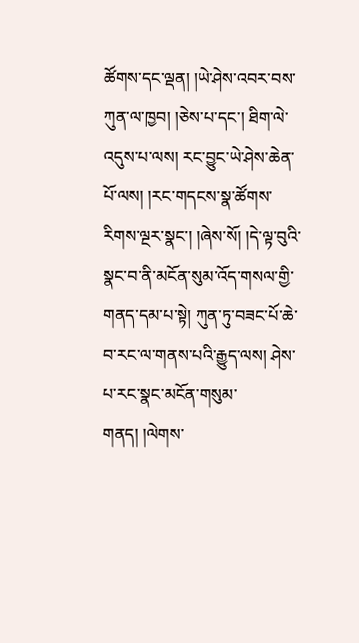ཚོགས་དང་ལྡན། །ཡེ་ཤེས་འབར་བས་ཀུན་ལ་ཁྱབ། །ཅེས་པ་དང་། ཐིག་ལེ་འདུས་པ་ལས། རང་བྱུང་ཡེ་ཤེས་ཆེན་པོ་ལས། །རང་གདངས་སྣ་ཚོགས་རིགས་ལྔར་སྣང་། །ཞེས་སོ། །དེ་ལྟ་བུའི་སྣང་བ་ནི་མངོན་སུམ་འོད་གསལ་གྱི་གནད་དམ་པ་སྟེ། ཀུན་ཏུ་བཟང་པོ་ཆེ་བ་རང་ལ་གནས་པའི་རྒྱུད་ལས། ཤེས་པ་རང་སྣང་མངོན་གསུམ་གནད། །ལེགས་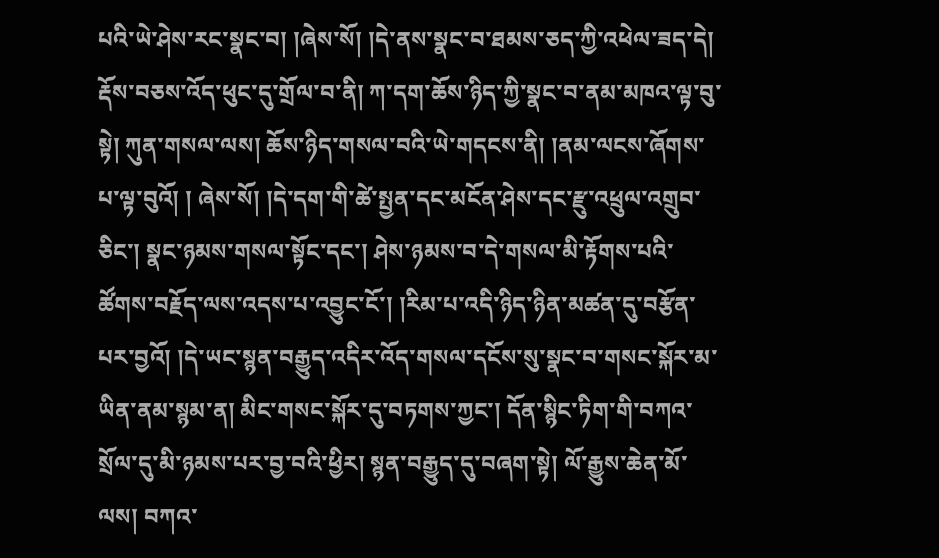པའི་ཡེ་ཤེས་རང་སྣང་བ། །ཞེས་སོ། །དེ་ནས་སྣང་བ་ཐམས་ཅད་ཀྱི་འཕེལ་ཟད་དེ། རྡོས་བཅས་འོད་ཕུང་དུ་གྲོལ་བ་ནི། ཀ་དག་ཆོས་ཉིད་ཀྱི་སྣང་བ་ནམ་མཁའ་ལྟ་བུ་སྟེ། ཀུན་གསལ་ལས། ཆོས་ཉིད་གསལ་བའི་ཡེ་གདངས་ནི། །ནམ་ལངས་ཞོགས་པ་ལྟ་བུའོ། ། ཞེས་སོ། །དེ་དག་གི་ཚེ་སྤྱན་དང་མངོན་ཤེས་དང་རྫུ་འཕྲུལ་འགྲུབ་ཅིང་། སྣང་ཉམས་གསལ་སྟོང་དང་། ཤེས་ཉམས་བ་དེ་གསལ་མི་རྟོགས་པའི་ཚོགས་བརྗོད་ལས་འདས་པ་འབྱུང་ངོ་། །རིམ་པ་འདི་ཉིད་ཉིན་མཚན་དུ་བརྩོན་པར་བྱའོ། །དེ་ཡང་སྙན་བརྒྱུད་འདིར་འོད་གསལ་དངོས་སུ་སྣང་བ་གསང་སྐོར་མ་ཡིན་ནམ་སྙམ་ན། མིང་གསང་སྐོར་དུ་བཏགས་ཀྱང་། དོན་སྙིང་ཏིག་གི་བཀའ་སྲོལ་དུ་མི་ཉམས་པར་བྱ་བའི་ཕྱིར། སྙན་བརྒྱུད་དུ་བཞག་སྟེ། ལོ་རྒྱུས་ཆེན་མོ་ལས། བཀའ་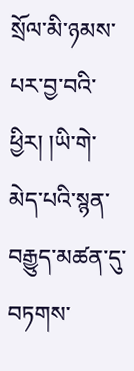སྲོལ་མི་ཉམས་པར་བྱ་བའི་ཕྱིར། །ཡི་གེ་མེད་པའི་སྙན་བརྒྱུད་མཚན་དུ་བཏགས་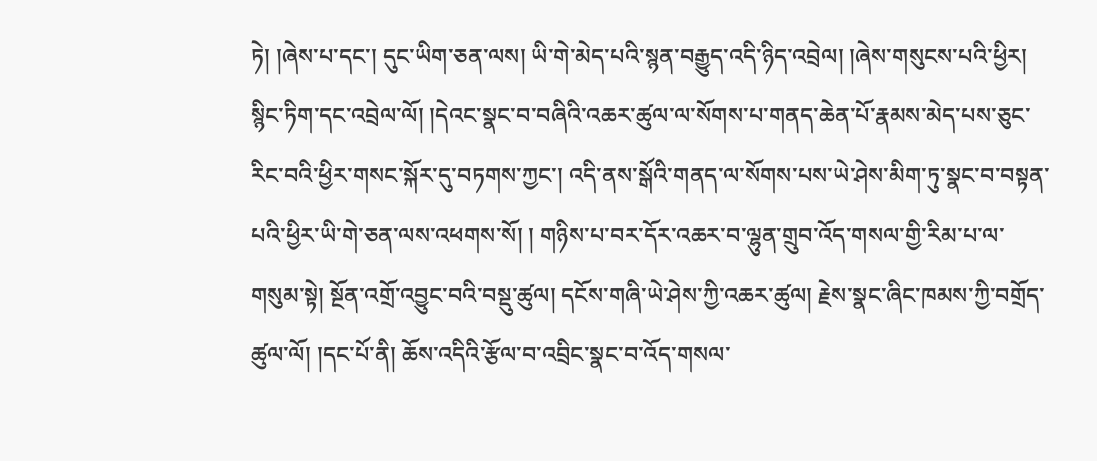ཏེ། །ཞེས་པ་དང་། དུང་ཡིག་ཅན་ལས། ཡི་གེ་མེད་པའི་སྙན་བརྒྱུད་འདི་ཉིད་འབྲེལ། །ཞེས་གསུངས་པའི་ཕྱིར། སྙིང་ཏིག་དང་འབྲེལ་ལོ། །དེའང་སྣང་བ་བཞིའི་འཆར་ཚུལ་ལ་སོགས་པ་གནད་ཆེན་པོ་རྣམས་མེད་པས་ཅུང་རིང་བའི་ཕྱིར་གསང་སྐོར་དུ་བཏགས་ཀྱང་། འདི་ནས་སྒོའི་གནད་ལ་སོགས་པས་ཡེ་ཤེས་མིག་ཏུ་སྣང་བ་བསྟན་པའི་ཕྱིར་ཡི་གེ་ཅན་ལས་འཕགས་སོ། ། གཉིས་པ་བར་དོར་འཆར་བ་ལྷུན་གྲུབ་འོད་གསལ་གྱི་རིམ་པ་ལ་གསུམ་སྟེ། སྔོན་འགྲོ་འབྱུང་བའི་བསྡུ་ཚུལ། དངོས་གཞི་ཡེ་ཤེས་ཀྱི་འཆར་ཚུལ། རྗེས་སྣང་ཞིང་ཁམས་ཀྱི་བགྲོད་ཚུལ་ལོ། །དང་པོ་ནི། ཆོས་འདིའི་རྩོལ་བ་འབྲིང་སྣང་བ་འོད་གསལ་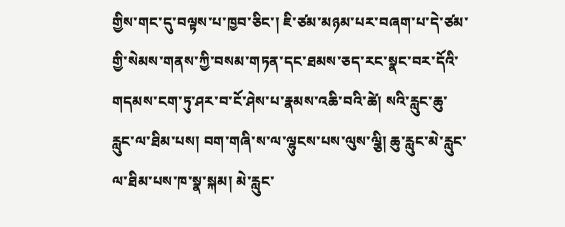གྱིས་གང་དུ་བལྟས་པ་ཁྱབ་ཅིང་། ཇི་ཙམ་མཉམ་པར་བཞག་པ་དེ་ཙམ་གྱི་སེམས་གནས་ཀྱི་བསམ་གཏན་དང་ཐམས་ཅད་རང་སྣང་བར་དོའི་གདམས་ངག་ཏུ་ཤར་བ་ངོ་ཤེས་པ་རྣམས་འཆི་བའི་ཚེ། སའི་རླུང་ཆུ་རླུང་ལ་ཐིམ་པས། བག་གཞི་ས་ལ་ལྷུངས་པས་ལུས་ལྕི། ཆུ་རླུང་མེ་རླུང་ལ་ཐིམ་པས་ཁ་སྣ་སྐམ། མེ་རླུང་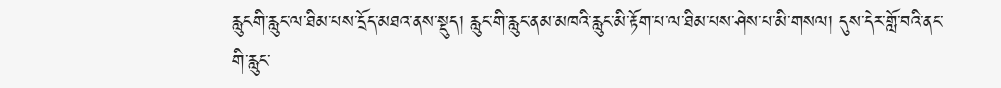རླུངགི་རླུང་ལ་ཐིམ་པས་དྲོད་མཐའ་ནས་སྡུད། རླུང་གི་རླུང་ནམ་མཁའི་རླུང་མི་རྟོག་པ་ལ་ཐིམ་པས་ཤེས་པ་མི་གསལ། དུས་དེར་གློ་བའི་ནང་གི་རླུང་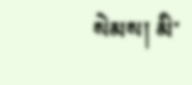སེམས། མི་